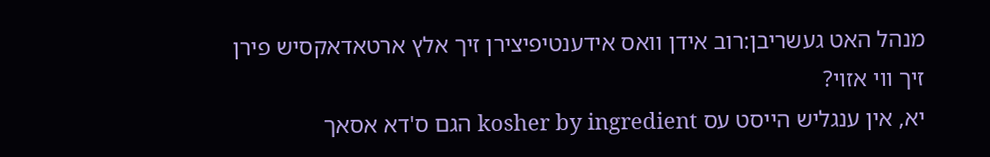מנהל האט געשריבן:רוב אידן וואס אידענטיפיצירן זיך אלץ ארטאדאקסיש פירן זיך ווי אזוי?
יא, אין ענגליש הייסט עס kosher by ingredient הגם ס'דא אסאך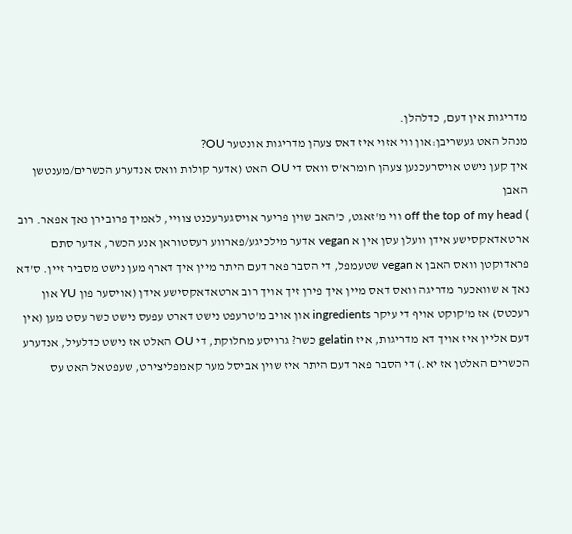מדריגות אין דעם, כדלהלן.
מנהל האט געשריבן:און ווי אזוי איז דאס צעהן מדריגות אונטער OU?
איך קען נישט אויסרעכנען צעהן חומרא'ס וואס די OU האט (אדער קולות וואס אנדערע הכשרים/מענטשן האבן
) off the top of my head ווי מ'זאגט, כ'האב שוין פריער אויסגערעכנט צוויי, לאמיך פרובירן נאך אפאר. רוב ארטאדאקסישע אידן וועלן עסן אין א vegan אדער מילכיגע/פארווע רעסטוראן אנע הכשר, אדער סתם פראדוקטן וואס האבן א vegan שטעמפל, די הסבר פאר דעם היתר מיין איך דארף מען נישט מסביר זיין. ס'דא נאך א שוואכער מדריגה וואס דאס מיין איך פירן זיך אויך רוב ארטאדאקסישע אידן (אויסער פון YU און רעכטס) אז מ'קוקט אויף די עיקר ingredients און אויב מ'טרעפט נישט דארט עפעס נישט כשר עסט מען (אין דעם אליין איז אויך דא מדריגות, איז gelatin כשר? גרויסע מחלוקת, די OU האלט אז נישט כדלעיל, אנדערע הכשרים האלטן אז יא.) די הסבר פאר דעם היתר איז שוין אביסל מער קאמפליצירט, שעפטאל האט עס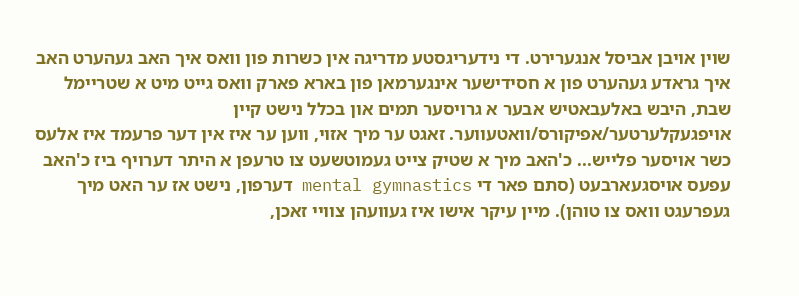שוין אויבן אביסל אנגערירט. די נידעריגסטע מדריגה אין כשרות פון וואס איך האב געהערט האב איך גראדע געהערט פון א חסידישער אינגערמאן פון בארא פארק וואס גייט מיט א שטריימל שבת, היבש באלעבאטיש אבער א גרויסער תמים און בכלל נישט קיין אויפגעקלערטער/אפיקורס/וואטעווער. זאגט ער מיך אזוי, ווען ער איז אין דער פרעמד איז אלעס כשר אויסער פלייש... כ'האב מיך א שטיק צייט געמוטשעט צו טרעפן א היתר דערויף ביז כ'האב עפעס אויסגעארבעט (סתם פאר די mental gymnastics דערפון, נישט אז ער האט מיך געפרעגט וואס צו טוהן). מיין עיקר אישו איז געוועהן צוויי זאכן,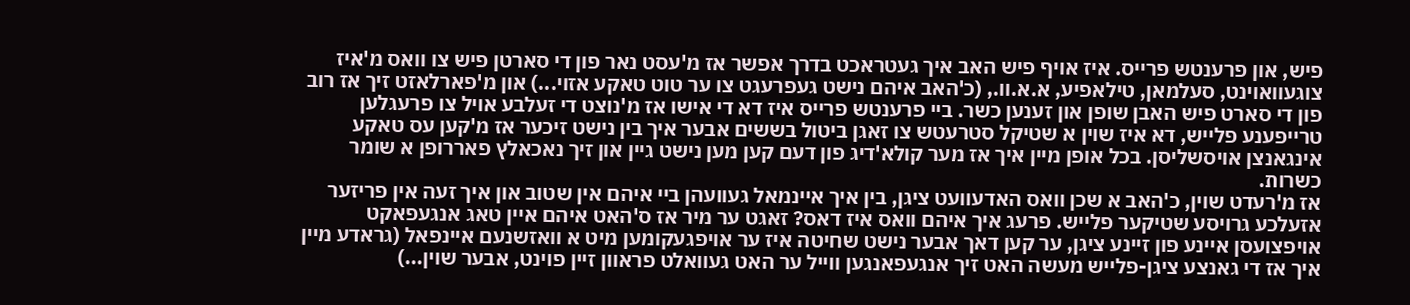פיש, און פרענטש פרייס. איז אויף פיש האב איך געטראכט בדרך אפשר אז מ'עסט נאר פון די סארטן פיש צו וואס מ'איז צוגעוואוינט, סעלמאן, טילאפיע, א.א.וו., (כ'האב איהם נישט געפרעגט צו ער טוט טאקע אזוי...) און מ'פארלאזט זיך אז רוב פון די סארט פיש האבן שופן און זענען כשר. ביי פרענטש פרייס איז דא די אישו אז מ'נוצט די זעלבע אויל צו פרעגלען טרייפענע פלייש, דא איז שוין א שטיקל סטרעטש צו זאגן ביטול בששים אבער איך בין נישט זיכער אז מ'קען עס טאקע אינגאנצן אויסשליסן. בכל אופן מיין איך אז מער קולא'דיג פון דעם קען מען נישט גיין און זיך נאכאלץ פאררופן א שומר כשרות.
אז מ'רעדט שוין, כ'האב א שכן וואס האדעוועט ציגן, בין איך איינמאל געוועהן ביי איהם אין שטוב און איך זעה אין פריזער אזעלכע גרויסע שטיקער פלייש. פרעג איך איהם וואס איז דאס? זאגט ער מיר אז ס'האט איהם איין טאג אנגעפאקט אויפצועסן איינע פון זיינע ציגן, ער קען דאך אבער נישט שחיטה איז ער אויפגעקומען מיט א וואזשנעם איינפאל (גראדע מיין איך אז די גאנצע ציגן-פלייש מעשה האט זיך אנגעפאנגען ווייל ער האט געוואלט פראוון זיין פוינט, אבער שוין...)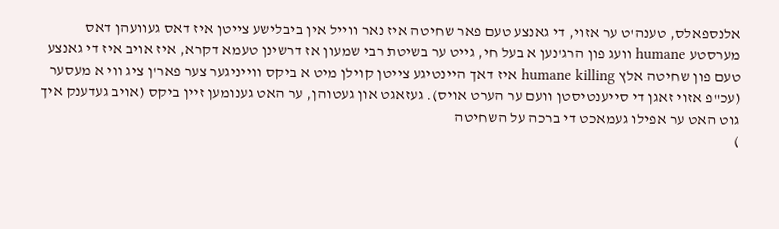אלנספאלס, טענה'ט ער אזוי, די גאנצע טעם פאר שחיטה איז נאר ווייל אין ביבלישע צייטן איז דאס געוועהן דאס מערסטע humane וועג פון הרג'נען א בעל חי, גייט ער בשיטת רבי שמעון אז דרשינן טעמא דקרא, איז אויב איז די גאנצע טעם פון שחיטה אלץ humane killing איז דאך היינטיגע צייטן קוילן מיט א ביקס ווייניגער צער פאר'ן ציג ווי א מעסער (עכ"פ אזוי זאגן די סייענטיסטן וועם ער הערט אויס). געזאגט און געטוהן, ער האט גענומען זיין ביקס (אויב געדענק איך גוט האט ער אפילו געמאכט די ברכה על השחיטה
)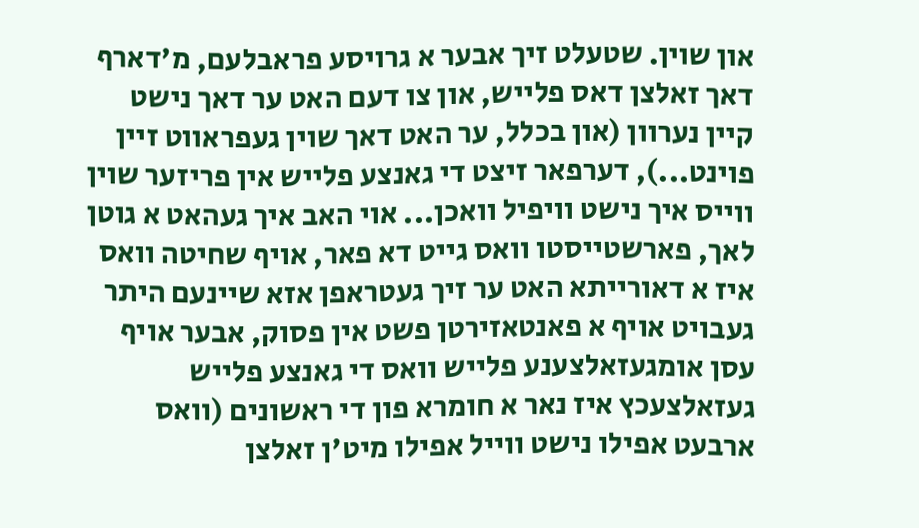און שוין. שטעלט זיך אבער א גרויסע פראבלעם, מ'דארף דאך זאלצן דאס פלייש, און צו דעם האט ער דאך נישט קיין נערוון (און בכלל, ער האט דאך שוין געפראווט זיין פוינט...), דערפאר זיצט די גאנצע פלייש אין פריזער שוין ווייס איך נישט וויפיל וואכן... אוי האב איך געהאט א גוטן לאך, פארשטייסטו וואס גייט דא פאר, אויף שחיטה וואס איז א דאורייתא האט ער זיך געטראפן אזא שיינעם היתר געבויט אויף א פאנטאזירטן פשט אין פסוק, אבער אויף עסן אומגעזאלצענע פלייש וואס די גאנצע פלייש געזאלצעכץ איז נאר א חומרא פון די ראשונים (וואס ארבעט אפילו נישט ווייל אפילו מיט'ן זאלצן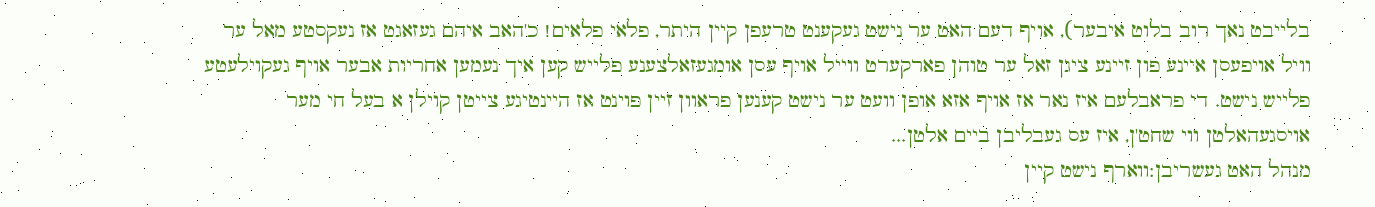בלייבט נאך רוב בלוט איבער), אויף דעם האט ער נישט געקענט טרעפן קיין היתר, פלאי פלאים! כ'האב איהם געזאגט אז נעקסטע מאל ער וויל אויפעסן איינע פון זיינע ציגן זאל ער טוהן פארקערט ווייל אויף עסן אומגעזאלצענע פלייש קען איך נעמען אחריות אבער אויף געקוילעטע פלייש נישט. די פראבלעם איז נאר אז אויף אזא אופן וועט ער נישט קענען פראוון זיין פוינט אז היינטיגע צייטן קוילן א בעל חי מער אויסגעהאלטן ווי שחט'ן, איז עס געבליבן ביים אלטן...
מנהל האט געשריבן:ווארף נישט קיין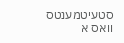סטעיטמענטס וואס א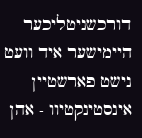דורכשניטליכער היימישער איד וועט נישט פארשטיין אינסטינקטיוו - אהן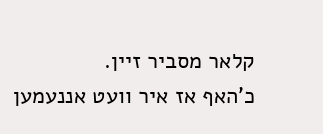קלאר מסביר זיין.
כ'האף אז איר וועט אננעמען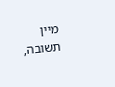מיין תשובה,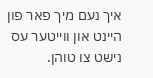איך נעם מיך פאר פון היינט און ווייטער עס נישט צו טוהן.